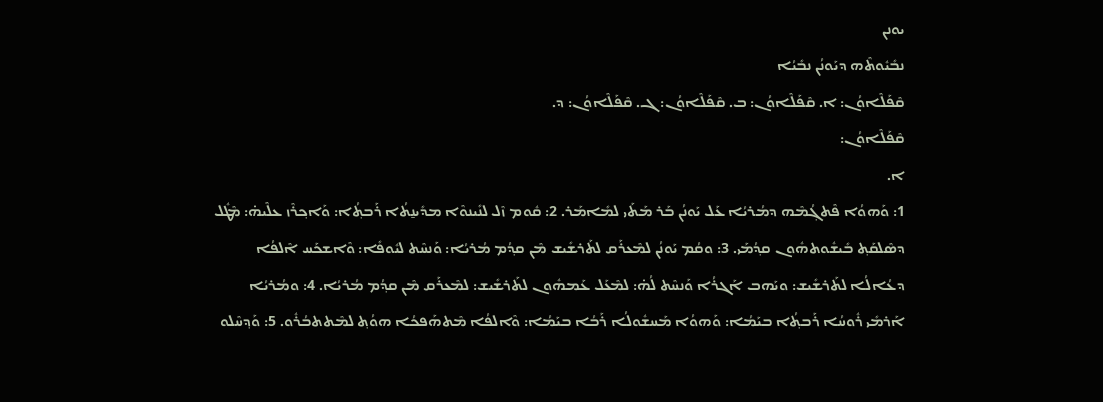ܝܘܢܢ
ܢܒܺܝܽܘܬܶܗ ܕܝܰܘܢܳܢ ܢܒܺܝܳܐ
ܩܶܦܰܠܶܐܘܳܢ: ܐ. ܩܶܦܰܠܶܐܘܳܢ: ܒ. ܩܶܦܰܠܶܐܘܳܢ: ܓ. ܩܶܦܰܠܶܐܘܳܢ: ܕ.
ܩܶܦܰܠܶܐܘܳܢ:
ܐ.
1: ܘܰܗܘܳܐ ܦܶܬܓ݂ܳܡܶܗ ܕܡܳܪܝܳܐ ܥܰܠ ܝܰܘܢܳܢ ܒܰܪ ܡܰܬܰܝ ܠܡܺܐܡܰܪ. 2: ܩܽܘܡ ܙܶܠ ܠܢܺܝܢܘܶܐ ܡܕܺܝܢ̱ܬܳܐ ܪܰܒܬ݂ܳܐ: ܘܰܐܟ݂ܪܶܙ ܥܠܶܝܗ̇: ܡܶܛܽܠ ܕܣܶܠܩܰܬ݂ ܒܺܝܫܽܘܬܗܽܘܢ ܩܕ݂ܳܡܰܝ. 3: ܘܩܳܡ ܝܰܘܢܳܢ ܠܡܶܥܪܰܩ ܠܬܰܪܫܺܝܫ ܡܶܢ ܩܕ݂ܳܡ ܡܳܪܝܳܐ: ܘܰܢܚܶܬ ܠܝܽܘܦܺܐ: ܘܶܐܫܟܰܚ ܐܶܠܦܳܐ ܕܥܳܐܠܳܐ ܠܬܰܪܫܺܝܫ: ܘܝܰܗܒ ܐܰܓܪܳܐ ܘܰܢܚܶܬ ܠܳܗ̇: ܠܡܶܥܰܠ ܥܰܡܗܽܘܢ ܠܬܰܪܫܺܝܫ: ܠܡܶܥܪܰܩ ܡܶܢ ܩܕ݂ܳܡ ܡܳܪܝܳܐ. 4: ܘܡܳܪܝܳܐ ܐܰܪܡܺܝ ܪܽܘܚܳܐ ܪܰܒܬ݂ܳܐ ܒܝܰܡܳܐ: ܘܰܗܘܳܐ ܡܰܚܫܽܘܠܳܐ ܪܰܒܳܐ ܒܝܰܡܳܐ: ܘܶܐܠܦܳܐ ܡܶܬܗܰܦܟܳܐ ܗܘܳܬ݂ ܠܡܶܬܬܒܳܪܽܘ. 5: ܘܰܕ݂ܚܶܠܘ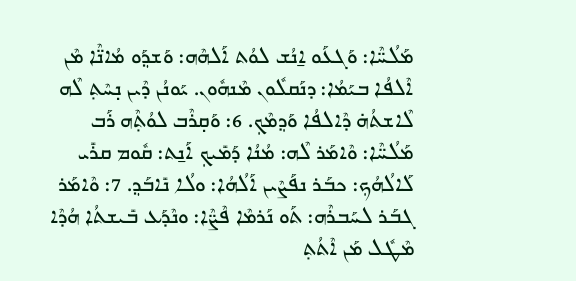ܡܰܠܳܚ̈ܶܐ: ܘܰܓܥܰܘ ܐ̱ܢܳܫ ܠܘܳܬ ܐܰܠܗܶܗ: ܘܰܫܕ݂ܰܘ ܡܳܐܢ̈ܶܐ ܡܶܢ ܐܶܠܦܳܐ ܒܝܰܡܳܐ: ܕܢܰܩܠܽܘܢ ܡܶܢܗܽܘܢ. ܝܰܘܢܳܢ ܕܶܝܢ ܢ̣ܚܶܬ݂ ܠܶܗ ܠܶܐܫܬܳܗ̇ ܕܶܐܠܦܳܐ ܘܰܕ݂ܡܶܟ݂. 6: ܘܰܩ̣ܪܶܒ ܠܘܳܬ݂ܶܗ ܪܰܒ ܡܰܠܳܚ̈ܶܐ: ܘܶܐܡܰܪ ܠܶܗ: ܡܳܢܳܐ ܕܰܡܺܝܟ݂ ܐܰܢ̱ܬ: ܩܽܘܡ ܩܪܺܝ ܠܰܐܠܳܗܳܟ݂: ܟܒܰܪ ܢܦܰܨܶܝܢ ܐܰ‌ܠܳܗܳܐ: ܘܠܳܐ ܢܺܐܒܰܕ݂. 7: ܘܶܐܡܰܪ ܓܒܰܪ ܠܚܰܒܪܶܗ: ܬܰܘ ܢܰܪܡܶܐ ܦܶܨ̈ܶܐ: ܘܢܶܕܰܥ ܒܺܝܫܬܳܐ ܗܳܕܶܐ ܡܶܛܽܠ ܡܰܢ ܐܶܬܳܬ݂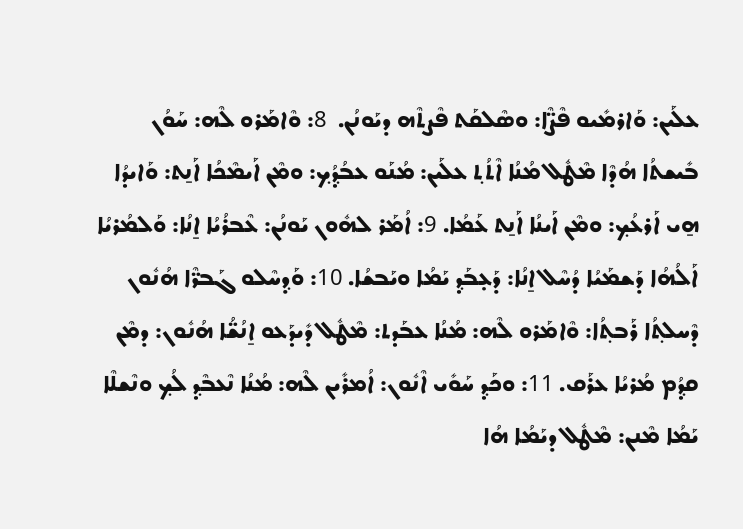ܥܠܰܝܢ: ܘܰܐܪܡܺܝܘ ܦܶܨ̈ܶܐ: ܘܣܶܠܩܰܬ ܦܶܨܬܶܗ ܕܝܰܘܢܳܢ.  8: ܘܶܐܡܰܪܘ ܠܶܗ: ܚܰܘܳܢ ܒܺܝܫܬܳܐ ܗܳܕܶܐ ܡܶܛܽܠ ܡܳܢܳܐ ܐܶܬܳܬ݂ ܥܠܰܝܢ: ܡܳܢܰܘ ܥܒܳܕ݂ܳܟ݂: ܘܡܶܢ ܐܰܝܡܶܟܳܐ ܐܰܢ̱ܬ: ܘܰܐܝܕܳܐ ܗ̱ܝ ܐܰܪܥܳܟ݂: ܘܡܶܢ ܐܰܝܢܳܐ ܐܰܢ̱ܬ ܥܰܡܳܐ. 9: ܐܳܡܰܪ ܠܗܽܘܢ ܝܰܘܢܳܢ: ܥܶܒܪܳܝܳܐ ܐ̱ܢܳܐ: ܘܰܠܡܳܪܝܳܐ ܐܰ‌ܠܳܗܳܐ ܕܰܫܡܰܝܳܐ ܕܳܚܶܠ ܐ̱ܢܳܐ: ܕܰܥ̣ܒܰܕ݂ ܝܰܡܳܐ ܘܝܰܒܫܳܐ. 10: ܘܰܕ݂ܚܶܠܘ ܓܰܒܖ̈ܶܐ ܗܳܢܽܘܢ ܕܶܚܠܬ݂ܳܐ ܪܰܒܬ݂ܳܐ: ܘܶܐܡܰܪܘ ܠܶܗ: ܡܳܢܳܐ ܥܒܰܕܬ: ܡܶܛܽܠ ܕܺܝܕܰܥܘ ܐ̱ܢܳܫ̈ܳܐ ܗܳܢܽܘܢ: ܕܡܶܢ ܩܕ݂ܳܡ ܡܳܪܝܳܐ ܥܪܰܩ. 11: ܘܟܰܕ݂ ܚܰܘܺܝ ܐܶܢܽܘܢ: ܐܳܡܪܺܝܢ ܠܶܗ: ܡܳܢܳܐ ܢܶܥܒܶܕ݂ ܠܳܟ݂ ܘܢܶܫܠܶܐ ܝܰܡܳܐ ܡܶܢܢ: ܡܶܛܽܠ ܕܝܰܡܳܐ ܗܳܐ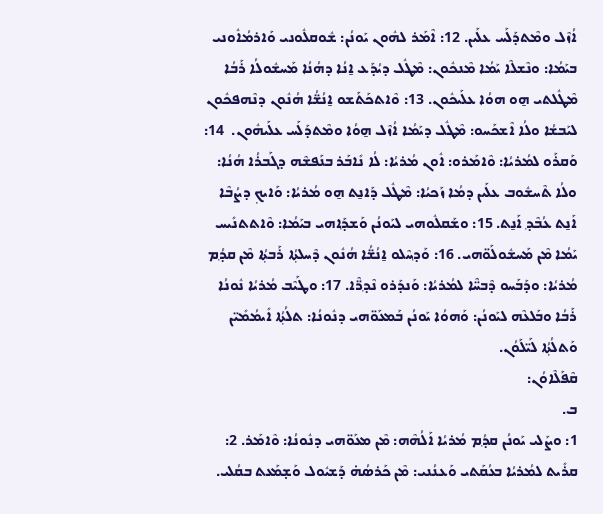ܐܳܙܶܠ ܘܡܶܬܕܰܠܰܚ ܥܠܰܝܢ. 12: ܐܶܡܰܪ ܠܗܽܘܢ ܝܰܘܢܳܢ: ܫܽܘܩܠܽܘܢܝ ܘܰܐܪܡܳܐܽܘܢܝ ܒܝܰܡܳܐ: ܘܢܶܫܠܶܐ ܝܰܡܳܐ ܡܶܢܟܽܘܢ: ܡܶܛܽܠ ܕܝܳܕܰܥ ܐ̱ܢܳܐ ܕܗܳܢܳܐ ܡܰܚܫܽܘܠܳܐ ܪܰܒܳܐ ܡܶܛܽܠܬܝ ܗ̱ܘ ܗܘܳܐ ܥܠܰܝܟܽܘܢ. 13: ܘܶܐܬܟܰܬܰܫܘ ܐ̱ܢܳܫ̈ܳܐ ܗܳܢܽܘܢ ܕܢܶܗܦܟܽܘܢ ܠܝܰܒܫܳܐ ܘܠܳܐ ܐܶܫܟܰܚܘ: ܡܶܛܽܠ ܕܝܰܡܳܐ ܐܳܙܶܠ ܗ̱ܘܳܐ ܘܡܶܬܕܰܠܰܚ ܥܠܰܝܗܽܘܢ.  14: ܘܰܩܪܰܘ ܠܡܳܪܝܳܐ: ܘܶܐܡܰܪܘ: ܐܽܘܢ ܡܳܪܝܳܐ: ܠܳܐ ܢܺܐܒܰܪ ܒܢܰܦܫܶܗ ܕܓܰܒܪܳܐ ܗܳܢܳܐ: ܘܠܳܐ ܬܶܚܫܽܘܒ ܥܠܰܝܢ ܕܡܳܐ ܙܰܟܝܳܐ: ܡܶܛܽܠ ܕܰܐܢ̱ܬ ܗ̱ܘ ܡܳܪܝܳܐ: ܘܰܐܝܟ݂ ܕܨܳܒܶܐ ܐܰܢ̱ܬ ܥܳܒܶܕ݂ ܐܰܢ̱ܬ. 15: ܘܫܰܩܠܽܘܗܝ ܠܝܰܘܢܳܢ ܘܰܫܕ݂ܰܐܗܝ ܒܝܰܡܳܐ: ܘܶܐܬܬܢܺܝܚ ܝܰܡܳܐ ܡܶܢ ܡܰܚܫܽܘܠܰܘ̈ܗܝ. 16: ܘܰܕ݂ܚܶܠܘ ܐ̱ܢܳܫ̈ܳܐ ܗܳܢܽܘܢ ܕܶܚܠܬ݂ܳܐ ܪܰܒܬ݂ܳܐ ܡܶܢ ܩܕ݂ܳܡ ܡܳܪܝܳܐ: ܘܕܰܒܰܚܘ ܕܶܒܚ̈ܶܐ ܠܡܳܪܝܳܐ: ܘܰܢܕܰܪܘ ܢܶܕ݂ܖ̈ܶܐ. 17: ܘܛܰܝܶܒ ܡܳܪܝܳܐ ܢܽܘܢܳܐ ܪܰܒܳܐ ܘܒܰܠܥܶܗ ܠܝܰܘܢܳܢ: ܘܰܗܘܳܐ ܝܰܘܢܳܢ ܒܰܡܥܰܘ̈ܗܝ ܕܢܽܘܢܳܐ: ܬܠܳܬ݂ܳܐ ܐܺܝܡܳܡܺܝ̈ܢ ܘܰܬܠܳܬ݂ܳܐ ܠܰܝ̈ܠܰܘܳܢ.
ܩܶܦܰܠܶܐܘܳܢ:
ܒ.
1: ܘܨܰܠܝ ܝܰܘܢܳܢ ܩܕ݂ܳܡ ܡܳܪܝܳܐ ܐܰܠܳܗܶܗ: ܡܶܢ ܡܥܰܘ̈ܗܝ ܕܢܽܘܢܳܐ: ܘܶܐܡܰܪ. 2: ܩܪܺܝܬ ܠܡܳܪܝܳܐ ܒܥܳܩܰܬܝ ܘܰܥܢܳܢܝ: ܡܶܢ ܟܰܪܣܳܗ̇ ܕܰܫܝܽܘܠ ܘܰܫ̣ܡܰܥܬ ܒܩܳܠܝ.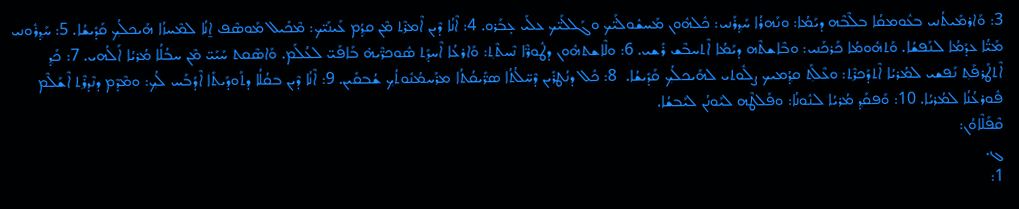3: ܘܰܐܪܡܺܝܬܳܢܝ ܒܥܽܘܡܩܳܐ ܒܠܶܒܶܗ ܕܝܰܡܳܐ: ܘܢܰܗܪܳܐ ܚܰܕ݂ܪܰܢܝ: ܟܽܠܗܽܘܢ ܡܰܚܫܽܘܠܰܝ̈ܟ ܘܓܰܠܠܰܝ̈ܟ ܥܠܰܝ ܥ̣ܒܰܪܘ. 4: ܐܶܢܳܐ ܕܶܝܢ ܐܶܡܪܶܬ݂ ܡܶܢ ܩܕ݂ܳܡ ܥܰܝܢܰܝ̈ܟ: ܡܶܟܺܝܠ ܡܰܘܣܶܦ ܐ̱ܢܳܐ ܠܡܶܚܙܳܐ ܗܰܝܟܠܳܟ݂ ܩܰܕܺܝܫܳܐ. 5: ܚܰܕ݂ܪܽܘܢܝ ܡܰܝ̈ܳܐ ܥܕܰܡܳܐ ܠܢܰܦܫܳܐ. ܘܰܬܗܽܘܡܳܐ ܟܰܪܟܰܢܝ: ܘܒܶܐܫܬܶܗ ܕܝܰܡܳܐ ܐܶܬܚܒܶܫ ܪܺܫܝ. 6: ܘܠܶܐܫܬܗܽܘܢ ܕܛܽܘܖ̈ܶܐ ܢܶܚܬܶܬ݂: ܘܰܐܪܥܳܐ ܐܶܚܕܰܬ݂ ܣܽܘܟܖ̈ܶܝܗ̇ ܒܰܐܦܰܝ̈ ܠܥܳܠܰܡ. ܘܰܐܣܶܩܬ ܚܰܝܰܝ̈ ܡܶܢ ܚܒܳܠܳܐ ܡܳܪܝܳܐ ܐܰܠܳܗܝ. 7: ܟܰܕ݂ ܐܶܬܛܰܪܦܰܬ݂ ܢܰܦܫܝ ܠܡܳܪܝܳܐ ܐܶܬܕܰܟܪܶܬ݂: ܘܥܶܠܰܬ݂ ܩܕ݂ܳܡܝܟ ܨܠܽܘܬܝ ܠܗܰܝܟܠܳܟ݂ ܩܰܕܺܝܫܳܐ.  8: ܟܽܠ ܕܢܳܛܪܺܝܢ ܕܶܚ̈ܠܳܬܳܐ ܣܖ̈ܺܝܩܳܬܳܐ ܡܪܰܚܡܳܢܽܘܬܳܟ݂ ܫܳܒܩܺܝܢ. 9: ܐܶܢܳܐ ܕܶܝܢ ܒܩܳܠܳܐ ܕܬܰܘܕܰܝܬܺܐ ܐܶܕܰܒܰܚ ܠܳܟ݂: ܘܡܶܕܶܡ ܕܢܶܕܪܶܬ݂ ܐܶܫܰܠܶܡ ܦܽܘܪܥܳܢܳܐ ܠܡܳܪܝܳܐ. 10: ܘܰܦܩܰܕ݂ ܡܳܪܝܳܐ ܠܢܽܘܢܳܐ: ܘܦܰܠܛܶܗ ܠܝܰܘܢܳܢ ܠܝܰܒܫܳܐ.
ܩܶܦܰܠܶܐܘܳܢ:
ܓ.
1: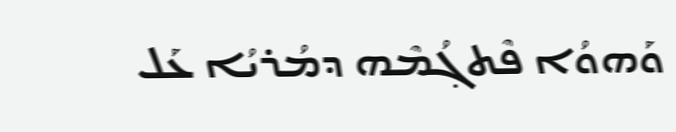ܘܰܗܘܳܐ ܦܶܬܓ݂ܳܡܶܗ ܕܡܳܪܝܳܐ ܥܰܠ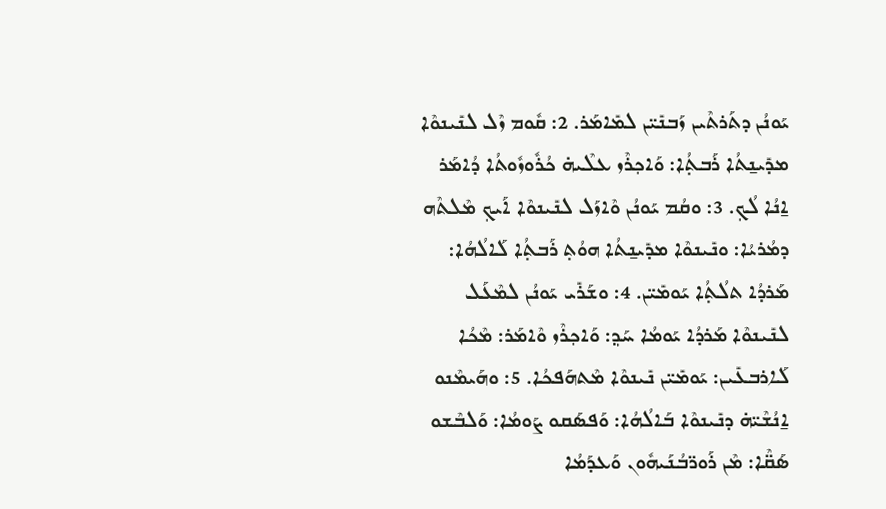ܝܰܘܢܳܢ ܕܬܰܪܬܶܝܢ ܙܰܒܢܺܝ̈ܢ ܠܡܺܐܡܰܪ. 2: ܩܽܘܡ ܙܶܠ ܠܢܺܝܢܘܶܐ ܡܕܺܝܢ̱ܬܳܐ ܪܰܒܬ݂ܳܐ: ܘܰܐܟ݂ܪܶܙ ܥܠܶܝܗ̇ ܟܳܪܽܘܙܽܘܬܳܐ ܕܳܐܡܰܪ ܐ̱ܢܳܐ ܠܳܟ݂. 3: ܘܩܳܡ ܝܰܘܢܳܢ ܘܶܐܙܰܠ ܠܢܺܝܢܘܶܐ ܐܰܝܟ݂ ܡܶܠܬܶܗ ܕܡܳܪܝܳܐ: ܘܢܺܝܢܘܶܐ ܡܕܺܝܢ̱ܬܳܐ ܗܘܳܬ݂ ܪܰܒܬ݂ܳܐ ܠܰܐܠܳܗܳܐ: ܡܰܪܕܳܐ ܬܠܳܬ݂ܳܐ ܝܰܘܡܺܝ̈ܢ. 4: ܘܫܰܪܺܝ ܝܰܘܢܳܢ ܠܡܶܥܰܠ ܠܢܺܝܢܘܶܐ ܡܰܪܕܳܐ ܝܰܘܡܳܐ ܚܰܕ݂: ܘܰܐܟ݂ܪܶܙ ܘܶܐܡܰܪ: ܡܶܟܳܐ ܠܰܐܪܒܥܺܝܢ: ܝܰܘܡܺܝ̈ܢ ܢܺܝܢܘܶܐ ܡܶܬܗܰܦܟܳܐ. 5: ܘܗܰܝܡܶܢܘ ܐ̱ܢܳܫܶܝ̈ܗ̇ ܕܢܺܝܢܘܶܐ ܒܰܐܠܳܗܳܐ: ܘܰܦܣܰܩܘ ܨܰܘܡܳܐ: ܘܰܠܒܶܫܘ ܣܰܩ̈ܶܐ: ܡܶܢ ܪܰܘܖ̈ܒܳܢܰܝܗܽܘܢ ܘܰܥܕܰܡܳܐ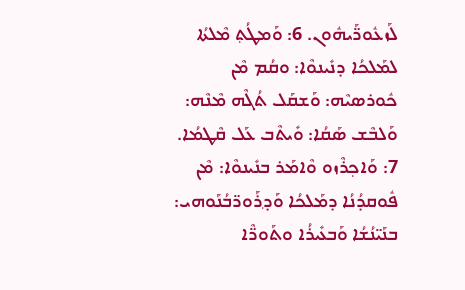ܠܰܙܥܽܘܖ̈ܰܝܗܽܘܢ. 6: ܘܰܡܛܳܬ݂ ܡܶܠܬܳܐ ܠܡܰܠܟܳܐ ܕܢܺܝܢܘܶܐ: ܘܩܳܡ ܡܶܢ ܟܽܘܪܣܝܶܗ: ܘܰܫܩܰܠ ܬܳܓܶܗ ܡܶܢܶܗ: ܘܰܠܒܶܫ ܣܰܩܳܐ: ܘܺܝܬܶܒ ܥܰܠ ܩܶܛܡܳܐ. 7: ܘܰܐܟ݂ܪܶܙܘ ܘܶܐܡܰܪ ܒܢܺܝܢܘܶܐ: ܡܶܢ ܦܽܘܩܕܳܢܳܐ ܕܡܰܠܟܳܐ ܘܰܕ݂ܪܰܘܖ̈ܒܳܢܰܘܗܝ: ܒܢܰܝ̈ܢܳܫܳܐ ܘܰܒܥܺܝܪܳܐ ܘܬܰܘܖ̈ܶܐ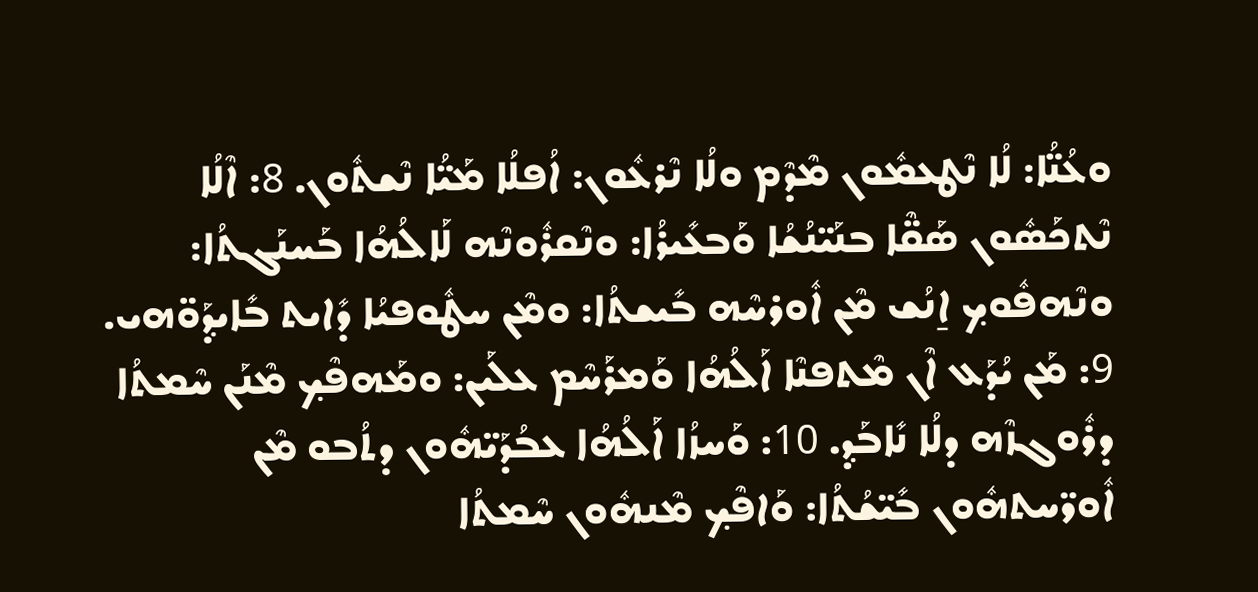ܘܥܳܢ̈ܳܐ: ܠܳܐ ܢܶܛܥܡܽܘܢ ܡܶܕܶܡ ܘܠܳܐ ܢܶܪܥܽܘܢ: ܐܳܦܠܳܐ ܡܰܝ̈ܳܐ ܢܶܫܬܽܘܢ. 8: ܐܶܠܳܐ ܢܶܬܟܰܣܽܘܢ ܣܰܩ̈ܶܐ ܒܢܰܝ̈ܢܳܫܳܐ ܘܰܒܥܺܝܪܳܐ: ܘܢܶܩܪܽܘܢܶܗ ܠܰܐܠܳܗܳܐ ܒܰܚܢܰܓܬܳܐ: ܘܢܶܗܦܽܘܟ݂ ܐ̱ܢܳܫ ܡܶܢ ܐܽܘܪܚܶܗ ܒܺܝܫܬܳܐ: ܘܡܶܢ ܚܛܽܘܦܝܳܐ ܕܺܐܝܬ ܒܺܐܝܕ݂ܰܘ̈ܗܝ. 9: ܡܰܢ ܝܳܕܰܥ ܐܶܢ ܡܶܬܦܢܶܐ ܐܰ‌ܠܳܗܳܐ ܘܰܡܪܰܚܶܡ ܥܠܰܝܢ: ܘܡܰܗܦܶܟ݂ ܡܶܢܰܢ ܚܶܡܬܳܐ ܕܪܽܘܓܙܶܗ ܕܠܳܐ ܢܺܐܒܰܕ݂. 10: ܘܰܚܙܳܐ ܐܰ‌ܠܳܗܳܐ ܥܒܳܕܰܝ̈ܗܽܘܢ ܕܬܳܒܘ ܡܶܢ ܐܽܘܖ̈ܚܬܗܽܘܢ ܒܺܝ̈ܫܳܬܳܐ: ܘܰܐܦܶܟ݂ ܡܶܢܗܽܘܢ ܚܶܡܬܳܐ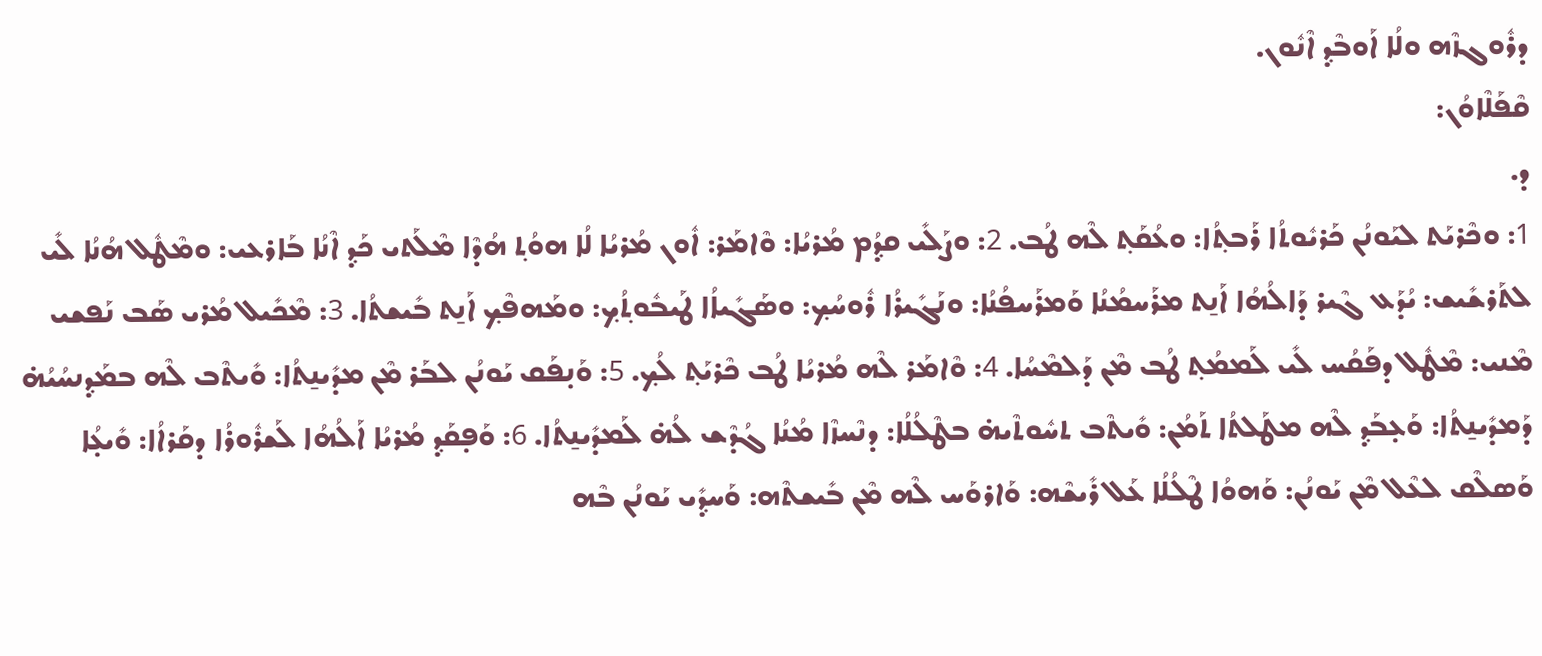ܕܪܽܘܓܙܶܗ ܘܠܳܐ ܐܰܘܒܶܕ݂ ܐܶܢܽܘܢ.
ܩܶܦܰܠܶܐܘܳܢ:
ܕ.
1: ܘܟܶܪܝܰܬ ܠܝܰܘܢܳܢ ܟܰܪܝܽܘܬܳܐ ܪܰܒܬ݂ܳܐ: ܘܥܳܩܰܬ݂ ܠܶܗ ܛܳܒ. 2: ܘܨܰܠܺܝ ܩܕ݂ܳܡ ܡܳܪܝܳܐ: ܘܶܐܡܰܪ: ܐܽܘܢ ܡܳܪܝܳܐ ܠܳܐ ܗܘܳܬ݂ ܗܳܕܶܐ ܡܶܠܰܬܝ ܟܰܕ݂ ܐܶܢܳܐ ܒܰܐܪܥܝ: ܘܡܶܛܽܠ ܗܳܢܳܐ ܠܺܝ ܠܬܰܪܫܺܝܫ: ܝܳܕܰܥ ܓܶܝܪ ܕܰܐ‌ܠܳܗܳܐ ܐܰܢ̱ܬ ܡܪܰܚܡܳܢܳܐ ܘܰܡܪܰܚܦܳܢܳܐ: ܘܢܰܓܺܝܪܳܐ ܪܽܘܚܳܟ݂: ܘܣܰܓܺܝܐܳܐ ܛܰܝܒܽܘܬ݂ܳܟ݂: ܘܡܰܗܦܶܟ݂ ܐܰܢ̱ܬ ܒܺܝܫܬܳܐ. 3: ܡܶܟܺܝܠ ܡܳܪܝ ܣܰܒ ܢܰܦܫܝ ܡܶܢܝ: ܡܶܛܽܠ ܕܦܰܩܳܚ ܠܺܝ ܠܰܡܡܳܬ݂ ܛܳܒ ܡܶܢ ܕܰܠܡܶܚܳܐ. 4: ܘܶܐܡܰܪ ܠܶܗ ܡܳܪܝܳܐ ܛܳܒ ܟܶܪܝܰܬ݂ ܠܳܟ݂. 5: ܘܰܢ̣ܦܰܩ ܝܰܘܢܳܢ ܠܒܰܪ ܡܶܢ ܡܕܺܝܢ̱ܬܳܐ: ܘܺܝܬܶܒ ܠܶܗ ܒܡܰܕ݂ܢܚܳܝܳܗ̇ ܕܰܡܕܺܝܢ̱ܬܳܐ: ܘܰܥ̣ܒܰܕ݂ ܠܶܗ ܡܛܰܠܬܳܐ ܬܰܡܳܢ: ܘܺܝܬܶܒ ܬܚܽܘܬܶܝܗ̇ ܒܛܶܠܳܠܳܐ: ܕܢܶܚܙܶܐ ܡܳܢܳܐ ܓܳܕܶܫ ܠܳܗ̇ ܠܰܡܕܺܝܢ̱ܬܳܐ. 6: ܘܰܦ̣ܩܰܕ݂ ܡܳܪܝܳܐ ܐܰ‌ܠܳܗܳܐ ܠܰܫܪܽܘܪܳܐ ܕܩܰܪܐܳܐ: ܘܺܝܥ̣ܳܐ ܘܰܣܠܶܩ ܠܥܶܠ ܡܶܢ ܝܰܘܢܳܢ: ܘܰܗܘܳܐ ܛܶܠܳܠܳܐ ܥܰܠ ܪܺܝܫܶܗ: ܘܰܐܪܘܰܚ ܠܶܗ ܡܶܢ ܒܺܝܫܬܶܗ: ܘܰܚܕ݂ܺܝ ܝܰܘܢܳܢ ܒܶܗ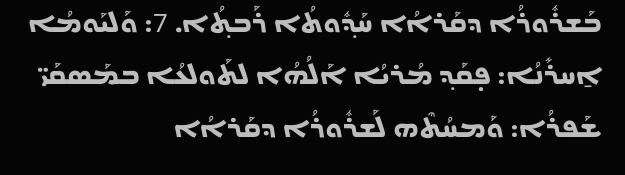ܒܰܫܪܽܘܪܳܐ ܕܩܰܪܐܳܐ ܚܰܕ݂ܽܘܬܳܐ ܪܰܒܬ݂ܳܐ. 7: ܘܰܠܝܰܘܡܳܐ ܐ̱ܚܪܺܢܳܐ: ܦ̣ܩܰܕ݂ ܡܳܪܝܳܐ ܐܰ‌ܠܳܗܳܐ ܠܬܰܘܠܥܳܐ ܒܡܰܣܩܰܝ̈ ܫܰܦܪܳܐ: ܘܰܡܚܳܬܶܗ ܠܰܫܪܽܘܪܳܐ ܕܩܰܪܐܳܐ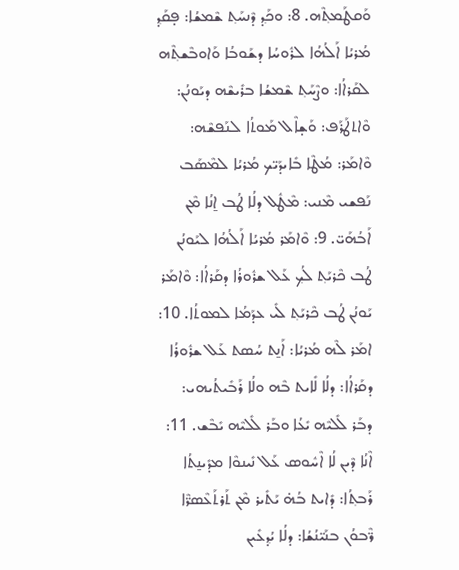ܘܰܩܛܰܡܬ݂ܶܗ. 8: ܘܟܰܕ݂ ܕܶܢܚܰܬ݂ ܫܶܡܫܳܐ: ܦ̣ܩܰܕ݂ ܡܳܪܝܳܐ ܐܰ‌ܠܳܗܳܐ ܠܪܽܘܚܳܐ ܕܫܰܘܒܳܐ ܘܰܐܘܒܶܫܬ݂ܶܗ ܠܩܰܪܐܳܐ: ܘܨܶܚܰܬ݂ ܫܶܡܫܳܐ ܒܪܺܝܫܶܗ ܕܝܰܘܢܳܢ: ܘܶܐܬܛܰܪܰܦ: ܘܰܫ̣ܐܶܠ ܡܰܘܬܳܐ ܠܢܰܦܫܶܗ: ܘܶܐܡܰܪ: ܡܳܛܶܐ ܒܺܐܝܕܰܝ̈ܟ ܡܳܪܝܳܐ ܠܡܶܣܰܒ ܢܰܦܫܝ ܡܶܢܝ: ܡܶܛܽܠ ܕܠܳܐ ܛܳܒ ܐ̱ܢܳܐ ܡܶܢ ܐܰܒܳܗܰܝ̈. 9: ܘܶܐܡܰܪ ܡܳܪܝܳܐ ܐܰ‌ܠܳܗܳܐ ܠܝܰܘܢܳܢ ܛܳܒ ܟܶܪܝܰܬ݂ ܠܳܟ݂ ܥܰܠ ܫܪܽܘܪܳܐ ܕܩܰܪܐܳܐ: ܘܶܐܡܰܪ ܝܰܘܢܳܢ ܛܳܒ ܟܶܪܝܰܬ݂ ܠܺܝ ܥܕܰܡܳܐ ܠܡܘܬܳܐ. 10: ܐܡܰܪ ܠܶܗ ܡܳܪܝܳܐ: ܐܰܢ̱ܬ ܚܳܣܬ ܥܰܠ ܫܪܽܘܪܳܐ ܕܩܰܪܐܳܐ: ܕܠܳܐ ܠܺܐܝܬ ܒܶܗ ܘܠܳܐ ܪܰܒܺܝܬܳܝܗܝ: ܕܒܰܪ ܠܺܠܝܶܗ ܝܺܥܳܐ ܘܒܰܪ ܠܺܠܝܶܗ ܝܺܒܶܫ. 11: ܐܶܢܳܐ ܕܶܝܢ ܠܳܐ ܐܶܚܽܘܣ ܥܰܠ ܢܺܝܢܘܶܐ ܡܕܺܝܢ̱ܬܳܐ ܪܰܒܬ݂ܳܐ: ܕܺܐܝܬ ܒܳܗ̇ ܝܰܬܺܝܪ ܡܶܢ ܬܰܪܬܰܥܶܣܖ̈ܶܐ ܖ̈ܶܒܘܳܢ ܒܢܰܝ̈ܢܳܫܳܐ: ܕܠܳܐ ܝܳܕ݂ܥܺܝܢ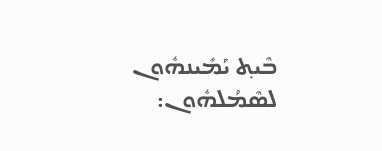ܒܶܝܬ݂ ܝܰܡܺܝܢܗܽܘܢ ܠܣܶܡܳܠܗܽܘܢ: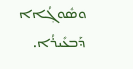ܘܣܽܘܓ݂ܳܐܐ ܕܰܒܥܺܝܪܳܐ.